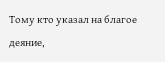Тому кто указал на благое деяние,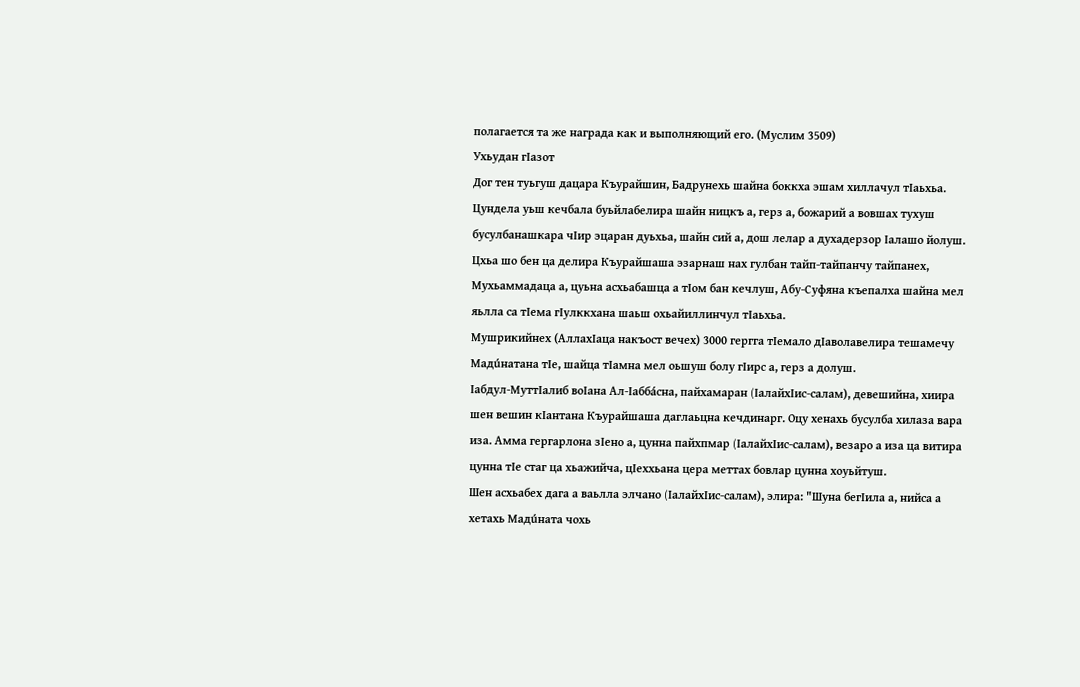полагается та же награда как и выполняющий его. (Муслим 3509)
Ухьудан гIазот
Дог тен туьгуш дацара Къурайшин, Бадрунехь шайна боккха эшам хиллачул тIаьхьа. Цундела уьш кечбала буьйлабелира шайн ницкъ а, герз а, божарий а вовшах тухуш бусулбанашкара чIир эцаран дуьхьа, шайн сий а, дош лелар а духадерзор Iалашо йолуш.
Цхьа шо бен ца делира Къурайшаша эзарнаш нах гулбан тайп-тайпанчу тайпанех, Мухьаммадаца а, цуьна асхьабашца а тIом бан кечлуш, Абу-Суфяна къепалха шайна мел яьлла са тIема гIулккхана шаьш охьайиллинчул тIаьхьа.
Мушрикийнех (АллахIаца накъост вечех) 3000 гергга тIемало дIаволавелира тешамечу Мадúнатана тIе, шайца тIамна мел оьшуш болу гIирс а, герз а долуш.
Iабдул-МуттIалиб воIана Ал-Iаббáсна, пайхамаран (IалайхIис-салам), девешийна, хиира шен вешин кIантана Къурайшаша даглаьцна кечдинарг. Оцу хенахь бусулба хилаза вара иза. Амма гергарлона зIено а, цунна пайхпмар (IалайхIис-салам), везаро а иза ца витира цунна тIе стаг ца хьажийча, цIеххьана цера меттах бовлар цунна хоуьйтуш.
Шен асхьабех дага а ваьлла элчано (IалайхIис-салам), элира: "Шуна бегIила а, нийса а хетахь Мадúната чохь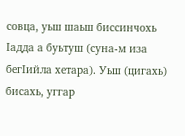совца, уьш шаьш биссинчохь Iадда а буьтуш (суна-м иза бегIийла хетара). Уьш (цигахь) бисахь, уггар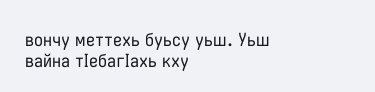вончу меттехь буьсу уьш. Уьш вайна тIебагIахь кху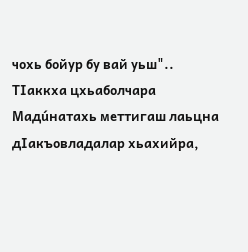чохь бойур бу вай уьш"..
ТIаккха цхьаболчара Мадúнатахь меттигаш лаьцна дIакъовладалар хьахийра,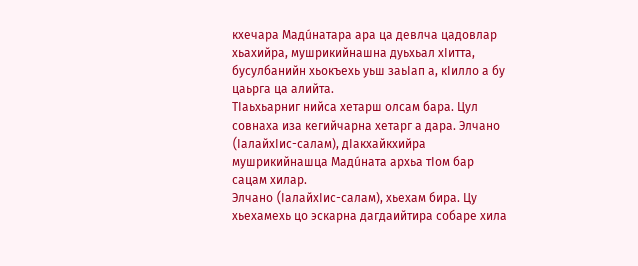кхечара Мадúнатара ара ца девлча цадовлар хьахийра, мушрикийнашна дуьхьал хIитта, бусулбанийн хьокъехь уьш заьIап а, кIилло а бу цаьрга ца алийта.
ТIаьхьарниг нийса хетарш олсам бара. Цул совнаха иза кегийчарна хетарг а дара. Элчано (IалайхIис-салам), дIакхайкхийра мушрикийнашца Мадúната архьа тIом бар сацам хилар.
Элчано (IалайхIис-салам), хьехам бира. Цу хьехамехь цо эскарна дагдаийтира собаре хила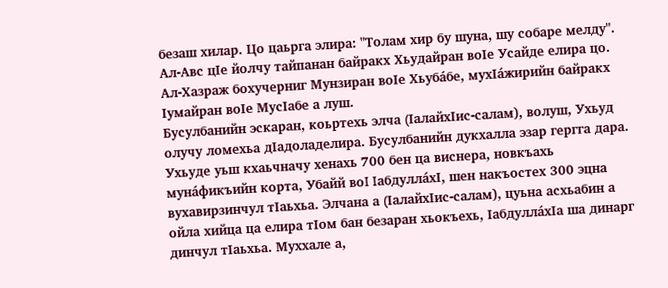безаш хилар. Цо цаьрга элира: "Толам хир бу шуна, шу собаре мелду".
Ал-Авс цIе йолчу тайпанан байракх Хьудайран воIе Усайде елира цо. Ал-Хазраж бохучерниг Мунзиран воIе Хьубáбе, мухIáжирийн байракх Iумайран воIе МусIабе а луш.
Бусулбанийн эскаран, коьртехь элча (IалайхIис-салам), волуш, Ухьуд олучу ломехьа дIадоладелира. Бусулбанийн дукхалла эзар гергга дара. Ухьуде уьш кхаьчначу хенахь 700 бен ца виснера, новкъахь мунáфикъийн корта, Убайй воI IабдуллáхI, шен накъостех 300 эцна вухавирзинчул тIаьхьа. Элчана а (IалайхIис-салам), цуьна асхьабин а ойла хийца ца елира тIом бан безаран хьокъехь, IабдуллáхIа ша динарг динчул тIаьхьа. Муххале а,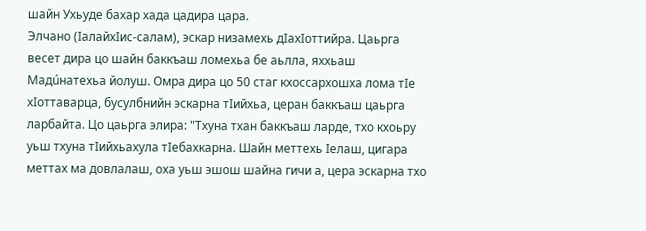шайн Ухьуде бахар хада цадира цара.
Элчано (IалайхIис-салам), эскар низамехь дIахIоттийра. Цаьрга весет дира цо шайн баккъаш ломехьа бе аьлла, яххьаш Мадúнатехьа йолуш. Омра дира цо 50 стаг кхоссархошха лома тIе хIоттаварца, бусулбнийн эскарна тIийхьа, церан баккъаш цаьрга ларбайта. Цо цаьрга элира: "Тхуна тхан баккъаш ларде, тхо кхоьру уьш тхуна тIийхьахула тIебахкарна. Шайн меттехь Iелаш, цигара меттах ма довлалаш, оха уьш эшош шайна гичи а, цера эскарна тхо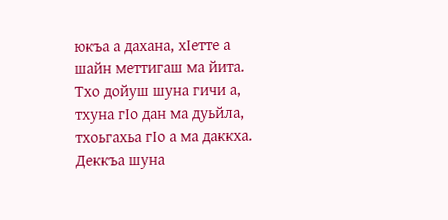юкъа а дахана, хIетте а шайн меттигаш ма йита. Тхо дойуш шуна гичи а, тхуна гIо дан ма дуьйла, тхоьгахьа гIо а ма даккха. Деккъа шуна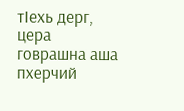тIехь дерг, цера говрашна аша пхерчий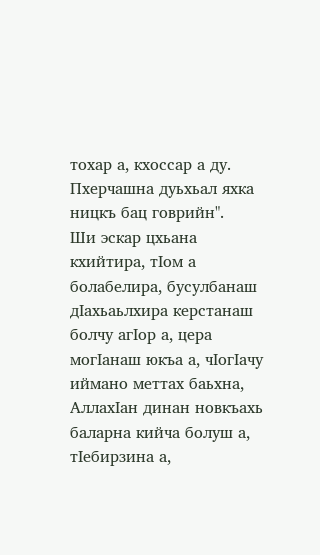тохар а, кхоссар а ду. Пхерчашна дуьхьал яхка ницкъ бац говрийн".
Ши эскар цхьана кхийтира, тIом а болабелира, бусулбанаш дIахьаьлхира керстанаш болчу агIор а, цера могIанаш юкъа а, чIогIачу иймано меттах баьхна, АллахIан динан новкъахь баларна кийча болуш а, тIебирзина а,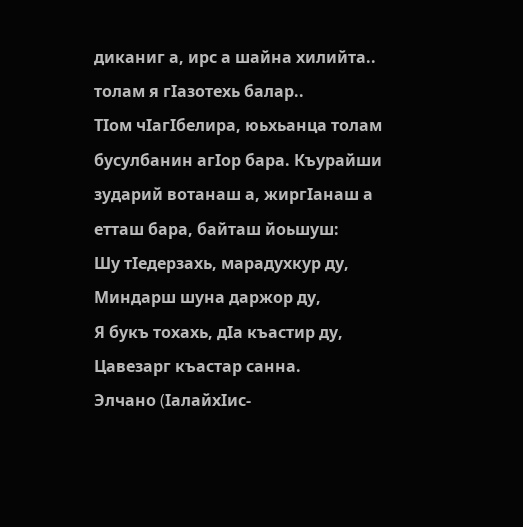диканиг а, ирс а шайна хилийта.. толам я гIазотехь балар..
ТIом чIагIбелира, юьхьанца толам бусулбанин агIор бара. Къурайши зударий вотанаш а, жиргIанаш а етташ бара, байташ йоьшуш:
Шу тIедерзахь, марадухкур ду,
Миндарш шуна даржор ду,
Я букъ тохахь, дIа къастир ду,
Цавезарг къастар санна.
Элчано (IалайхIис-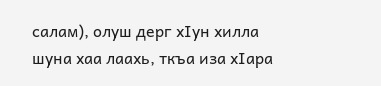салам), олуш дерг хIун хилла шуна хаа лаахь, ткъа иза хIара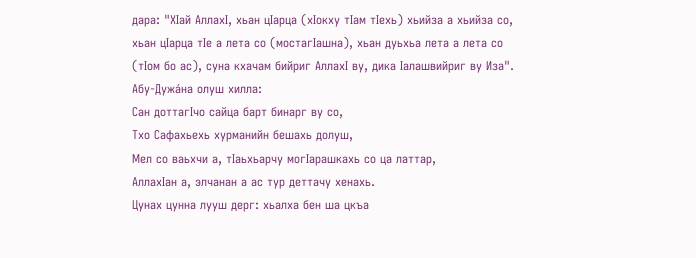дара: "ХIай АллахI, хьан цIарца (хIокху тIам тIехь) хьийза а хьийза со, хьан цIарца тIе а лета со (мостагIашна), хьан дуьхьа лета а лета со (тIом бо ас), суна кхачам бийриг АллахI ву, дика Iалашвийриг ву Иза".
Абу-Дужáна олуш хилла:
Сан доттагIчо сайца барт бинарг ву со,
Тхо Сафахьехь хурманийн бешахь долуш,
Мел со ваьхчи а, тIаьхьарчу могIарашкахь со ца латтар,
АллахIан а, элчанан а ас тур деттачу хенахь.
Цунах цунна лууш дерг: хьалха бен ша цкъа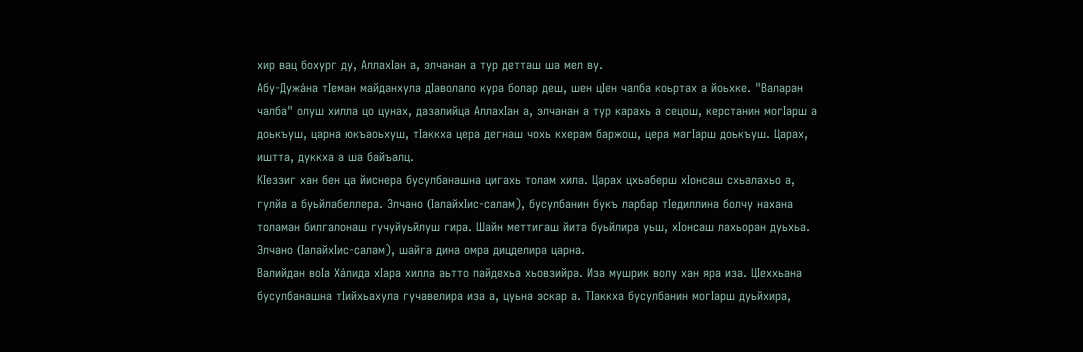хир вац бохург ду, АллахIан а, элчанан а тур детташ ша мел ву.
Абу-Дужáна тIеман майданхула дIаволало кура болар деш, шен цIен чалба коьртах а йоьхке. "Валаран чалба" олуш хилла цо цунах, дазалийца АллахIан а, элчанан а тур карахь а сецош, керстанин могIарш а доькъуш, царна юкъаоьхуш, тIаккха цера дегнаш чохь кхерам баржош, цера магIарш доькъуш. Царах, иштта, дуккха а ша байъалц.
КIеззиг хан бен ца йиснера бусулбанашна цигахь толам хила. Царах цхьаберш хIонсаш схьалахьо а, гулйа а буьйлабеллера. Элчано (IалайхIис-салам), бусулбанин букъ ларбар тIедиллина болчу нахана толаман билгалонаш гучуйуьйлуш гира. Шайн меттигаш йита буьйлира уьш, хIонсаш лахьоран дуьхьа. Элчано (IалайхIис-салам), шайга дина омра дицделира царна.
Валийдан воIа Хáлида хIара хилла аьтто пайдехьа хьовзийра. Иза мушрик волу хан яра иза. ЦIеххьана бусулбанашна тIийхьахула гучавелира иза а, цуьна эскар а. ТIаккха бусулбанин могIарш дуьйхира,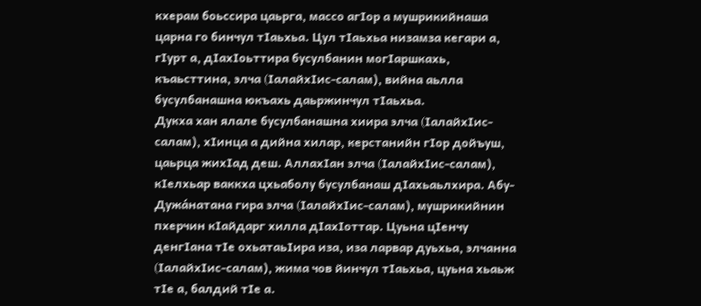кхерам боьссира цаьрга, массо агIор а мушрикийнаша царна го бинчул тIаьхьа. Цул тIаьхьа низамза кегари а, гIурт а, дIахIоьттира бусулбанин могIаршкахь, къаьсттина, элча (IалайхIис-салам), вийна аьлла бусулбанашна юкъахь даьржинчул тIаьхьа.
Дукха хан ялале бусулбанашна хиира элча (IалайхIис-салам), хIинца а дийна хилар, керстанийн гIор дойъуш, цаьрца жихIад деш. АллахIан элча (IалайхIис-салам), кIелхьар ваккха цхьаболу бусулбанаш дIахьаьлхира. Абу-Дужáнатана гира элча (IалайхIис-салам), мушрикийнин пхерчин кIайдарг хилла дIахIоттар. Цуьна цIенчу денгIана тIе охьатаьIира иза, иза ларвар дуьхьа, элчанна (IалайхIис-салам), жима чов йинчул тIаьхьа, цуьна хьаьж тIе а, балдий тIе а.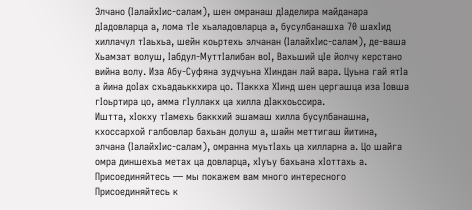Элчано (IалайхIис-салам), шен омранаш дIаделира майданара дIадовларца а, лома тIе хьаладовларца а, бусулбанашха 70 шахIид хиллачул тIаьхьа, шейн коьртехь элчанан (IалайхIис-салам), де-ваша Хьамзат волуш, Iабдул-МуттIалибан воI, Вахьший цIе йолчу керстано вийна волу. Иза Абу-Суфяна зудчуьна ХIиндан лай вара. Цуьна гай ятIа а йина доIах схьадаьккхира цо. ТIаккха ХIинд шен цергашца иза Iовша гIоьртира цо, амма гIуллакх ца хилла дIакхоьссира.
Иштта, хIокху тIамехь баккхий эшамаш хилла бусулбанашна, кхоссархой галбовлар бахьан долуш а, шайн меттигаш йитина, элчана (IалайхIис-салам), омранна муьтIахь ца хилларна а. Цо шайга омра диншехьа метах ца довларца, хIуъу бахьана хIоттахь а.
Присоединяйтесь — мы покажем вам много интересного
Присоединяйтесь к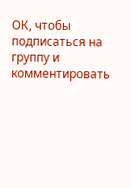ОК, чтобы подписаться на группу и комментировать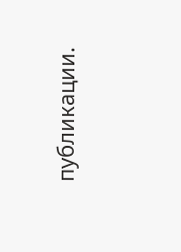публикации.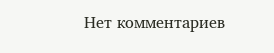Нет комментариев